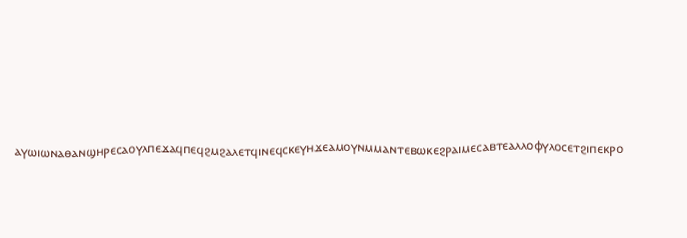ⲁⲩⲱⲓⲱⲛⲁⲑⲁⲛϣⲏⲣⲉⲥⲁⲟⲩⲗⲡⲉϫⲁϥⲡⲉϥϩⲙϩⲁⲗⲉⲧϥⲓⲛⲉϥⲥⲕⲉⲩⲏϫⲉⲁⲙⲟⲩⲛⲙⲙⲁⲛⲧⲉⲃⲱⲕⲉϩⲣⲁⲓⲙⲉⲥⲁⲃⲧⲉⲁⲗⲗⲟⲫⲩⲗⲟⲥⲉⲧϩⲓⲡⲉⲕⲣⲟ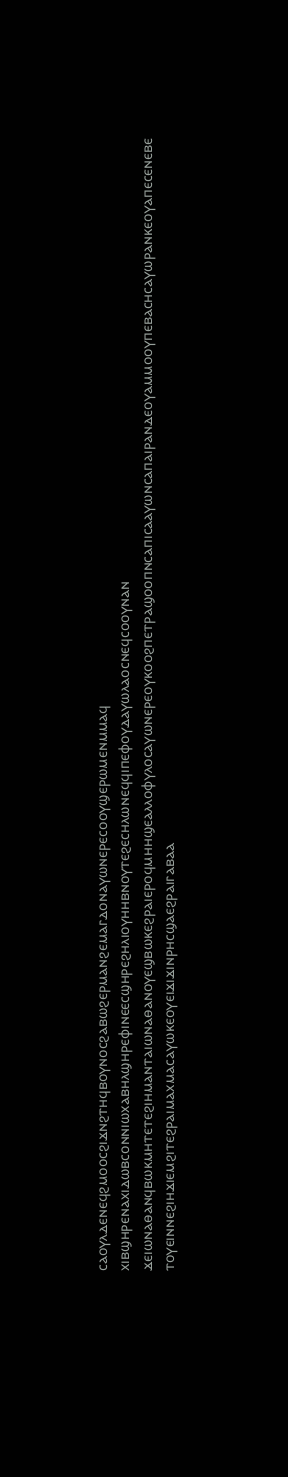ⲥⲁⲟⲩⲗⲇⲉⲛⲉϥϩⲙⲟⲟⲥϩⲓϫⲛϩⲧⲏϥⲃⲟⲩⲛⲟⲥϩⲁⲃⲱϩⲉⲣⲙⲁⲛϩⲉⲙⲁⲅⲇⲟⲛⲁⲩⲱⲛⲉⲣⲉⲥⲟⲟⲩϣⲉⲣⲱⲙⲉⲛⲙⲙⲁϥ
ⲭⲓⲃϣⲏⲣⲉⲛⲁⲭⲓⲇⲱⲃⲥⲟⲛⲛⲓⲱⲭⲁⲃⲏⲗϣⲏⲣⲉⲫⲓⲛⲉⲉⲥϣⲏⲣⲉϩⲏⲗⲓⲟⲩⲏⲏⲃⲛⲟⲩⲧⲉϩⲉⲥⲏⲗⲱⲛⲉϥϥⲓⲡⲉⲫⲟⲩⲇⲁⲩⲱⲗⲁⲟⲥⲛⲉϥⲥⲟⲟⲩⲛⲁⲛ
ϫⲉⲓⲱⲛⲁⲑⲁⲛϥⲃⲱⲕⲙⲏⲧⲉⲧⲉϩⲓⲏⲙⲁⲛⲧⲁⲓⲱⲛⲁⲑⲁⲛⲟⲩⲉϣⲃⲱⲕⲉϩⲣⲁⲓⲉⲣⲟϥⲙⲏⲏϣⲉⲁⲗⲗⲟⲫⲩⲗⲟⲥⲁⲩⲱⲛⲉⲣⲉⲟⲩⲕⲟⲟϩⲡⲉⲧⲣⲁϣⲟⲟⲡⲛⲥⲁⲡⲓⲥⲁⲁⲩⲱⲛⲥⲁⲡⲁⲓⲣⲁⲛⲇⲉⲟⲩⲁⲙⲙⲟⲟⲩⲡⲉⲃⲁⲥⲏⲥⲁⲩⲱⲣⲁⲛⲕⲉⲟⲩⲁⲡⲉⲥⲉⲛⲉⲃⲉ
ⲧⲟⲩⲉⲓⲛⲛⲉϩⲓⲏϫⲓⲉⲙϩⲓⲧⲉϩⲣⲁⲓⲙⲁⲭⲙⲁⲥⲁⲩⲱⲕⲉⲟⲩⲉⲓϫⲓϫⲓⲛⲣⲏⲥϣⲁⲉϩⲣⲁⲓⲅⲁⲃⲁⲁ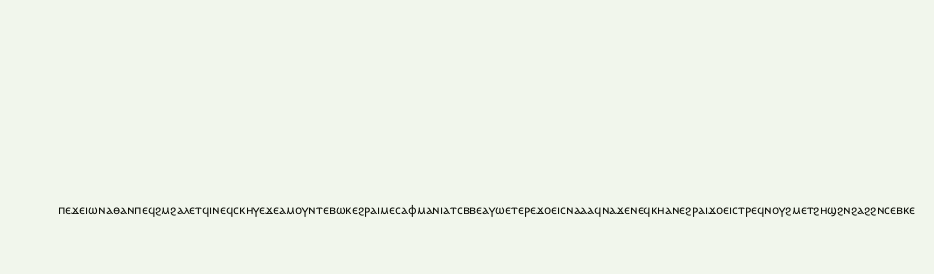ⲡⲉϫⲉⲓⲱⲛⲁⲑⲁⲛⲡⲉϥϩⲙϩⲁⲗⲉⲧϥⲓⲛⲉϥⲥⲕⲏⲩⲉϫⲉⲁⲙⲟⲩⲛⲧⲉⲃⲱⲕⲉϩⲣⲁⲓⲙⲉⲥⲁⲫⲙⲁⲛⲓⲁⲧⲥⲃⲃⲉⲁⲩⲱⲉⲧⲉⲣⲉϫⲟⲉⲓⲥⲛⲁⲁⲁϥⲛⲁϫⲉⲛⲉϥⲕⲏⲁⲛⲉϩⲣⲁⲓϫⲟⲉⲓⲥⲧⲣⲉϥⲛⲟⲩϩⲙⲉⲧϩⲏϣϩⲛϩⲁϩϩⲛⲥⲉⲃⲕⲉ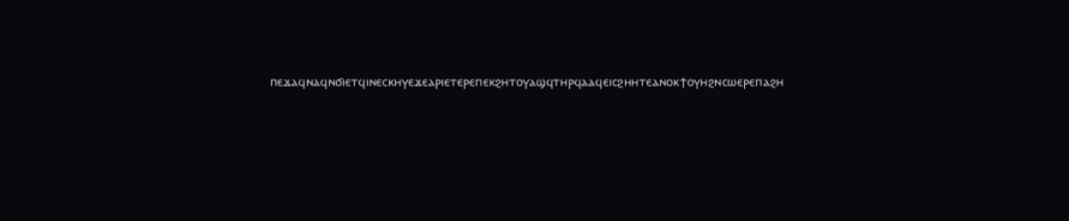ⲡⲉϫⲁϥⲛⲁϥⲛϭⲓⲉⲧϥⲓⲛⲉⲥⲕⲏⲩⲉϫⲉⲁⲣⲓⲉⲧⲉⲣⲉⲡⲉⲕϩⲏⲧⲟⲩⲁϣϥⲧⲏⲣϥⲁⲁϥⲉⲓⲥϩⲏⲏⲧⲉⲁⲛⲟⲕϯⲟⲩⲏϩⲛⲥⲱⲉⲣⲉⲡⲁϩⲏ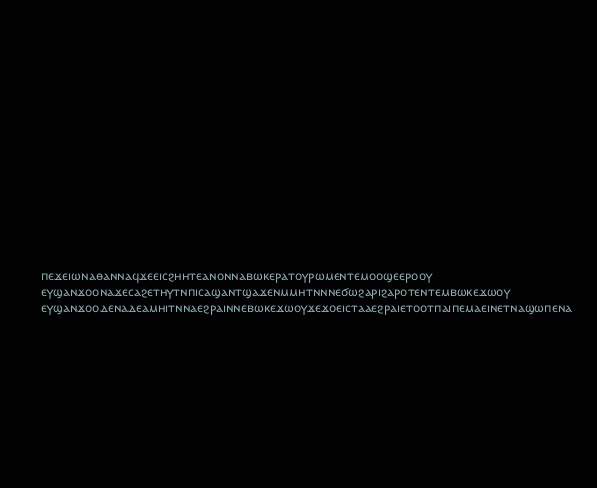ⲡⲉϫⲉⲓⲱⲛⲁⲑⲁⲛⲛⲁϥϫⲉⲉⲓⲥϩⲏⲏⲧⲉⲁⲛⲟⲛⲛⲁⲃⲱⲕⲉⲣⲁⲧⲟⲩⲣⲱⲙⲉⲛⲧⲉⲙⲟⲟϣⲉⲉⲣⲟⲟⲩ
ⲉⲩϣⲁⲛϫⲟⲟⲛⲁϫⲉⲥⲁϩⲉⲧⲏⲩⲧⲛⲡⲓⲥⲁϣⲁⲛⲧϣⲁϫⲉⲛⲙⲙⲏⲧⲛⲛⲛⲉϭⲱϩⲁⲣⲓϩⲁⲣⲟⲧⲉⲛⲧⲉⲙⲃⲱⲕⲉϫⲱⲟⲩ
ⲉⲩϣⲁⲛϫⲟⲟⲇⲉⲛⲁⲇⲉⲁⲙⲏⲓⲧⲛⲛⲁⲉϩⲣⲁⲓⲛⲛⲉⲃⲱⲕⲉϫⲱⲟⲩϫⲉϫⲟⲉⲓⲥⲧⲁⲁⲉϩⲣⲁⲓⲉⲧⲟⲟⲧⲡⲁⲓⲡⲉⲙⲁⲉⲓⲛⲉⲧⲛⲁϣⲱⲡⲉⲛⲁ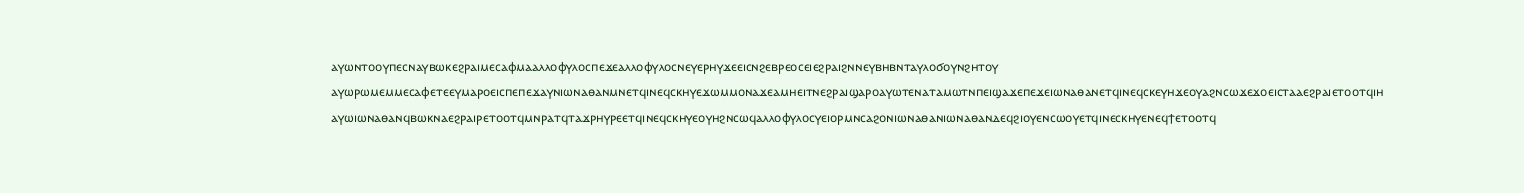ⲁⲩⲱⲛⲧⲟⲟⲩⲡⲉⲥⲛⲁⲩⲃⲱⲕⲉϩⲣⲁⲓⲙⲉⲥⲁⲫⲙⲁⲁⲗⲗⲟⲫⲩⲗⲟⲥⲡⲉϫⲉⲁⲗⲗⲟⲫⲩⲗⲟⲥⲛⲉⲩⲉⲣⲏⲩϫⲉⲉⲓⲥⲛϩⲉⲃⲣⲉⲟⲥⲉⲓⲉϩⲣⲁⲓϩⲛⲛⲉⲩⲃⲏⲃⲛⲧⲁⲩⲗⲟϭⲟⲩⲛϩⲏⲧⲟⲩ
ⲁⲩⲱⲣⲱⲙⲉⲙⲙⲉⲥⲁⲫⲉⲧⲉⲉⲩⲙⲁⲣⲟⲉⲓⲥⲡⲉⲡⲉϫⲁⲩⲛⲓⲱⲛⲁⲑⲁⲛⲙⲛⲉⲧϥⲓⲛⲉϥⲥⲕⲏⲩⲉϫⲱⲙⲙⲟⲛⲁϫⲉⲁⲙⲏⲉⲓⲧⲛⲉϩⲣⲁⲓϣⲁⲣⲟⲁⲩⲱⲧⲉⲛⲁⲧⲁⲙⲱⲧⲛⲡⲉⲓϣⲁϫⲉⲡⲉϫⲉⲓⲱⲛⲁⲑⲁⲛⲉⲧϥⲓⲛⲉϥⲥⲕⲉⲩⲏϫⲉⲟⲩⲁϩⲛⲥⲱϫⲉϫⲟⲉⲓⲥⲧⲁⲁⲉϩⲣⲁⲓⲉⲧⲟⲟⲧϥⲓⲏ
ⲁⲩⲱⲓⲱⲛⲁⲑⲁⲛϥⲃⲱⲕⲛⲁⲉϩⲣⲁⲓⲣⲉⲧⲟⲟⲧϥⲙⲛⲣⲁⲧϥⲧⲁϫⲣⲏⲩⲣⲉⲉⲧϥⲓⲛⲉϥⲥⲕⲏⲩⲉⲟⲩⲏϩⲛⲥⲱϥⲁⲗⲗⲟⲫⲩⲗⲟⲥⲩⲉⲓⲟⲣⲙⲛⲥⲁϩⲟⲛⲓⲱⲛⲁⲑⲁⲛⲓⲱⲛⲁⲑⲁⲛⲇⲉϥϩⲓⲟⲩⲉⲛⲥⲱⲟⲩⲉⲧϥⲓⲛⲉⲥⲕⲏⲩⲉⲛⲉϥϯⲉⲧⲟⲟⲧϥ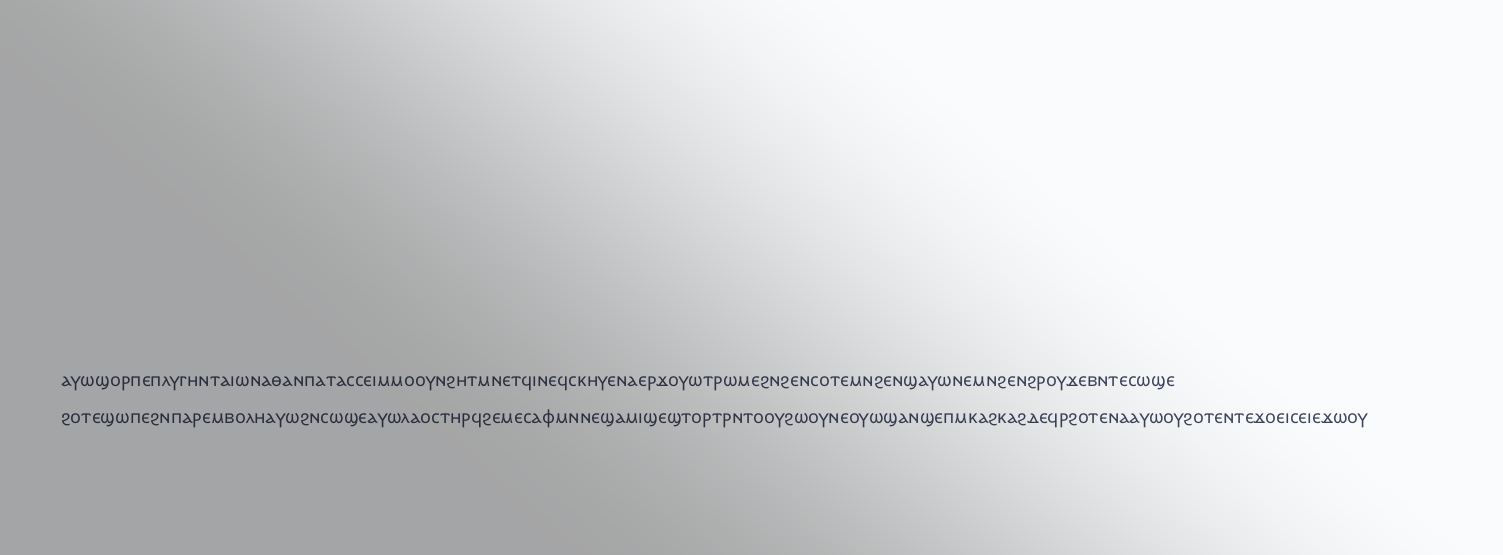ⲁⲩⲱϣⲟⲣⲡⲉⲡⲗⲩⲅⲏⲛⲧⲁⲓⲱⲛⲁⲑⲁⲛⲡⲁⲧⲁⲥⲥⲉⲓⲙⲙⲟⲟⲩⲛϩⲏⲧⲙⲛⲉⲧϥⲓⲛⲉϥⲥⲕⲏⲩⲉⲛⲁⲉⲣϫⲟⲩⲱⲧⲣⲱⲙⲉϩⲛϩⲉⲛⲥⲟⲧⲉⲙⲛϩⲉⲛϣⲁⲩⲱⲛⲉⲙⲛϩⲉⲛϩⲣⲟⲩϫⲉⲃⲛⲧⲉⲥⲱϣⲉ
ϩⲟⲧⲉϣⲱⲡⲉϩⲛⲡⲁⲣⲉⲙⲃⲟⲗⲏⲁⲩⲱϩⲛⲥⲱϣⲉⲁⲩⲱⲗⲁⲟⲥⲧⲏⲣϥϩⲉⲙⲉⲥⲁⲫⲙⲛⲛⲉϣⲁⲙⲓϣⲉϣⲧⲟⲣⲧⲣⲛⲧⲟⲟⲩϩⲱⲟⲩⲛⲉⲟⲩⲱϣⲁⲛϣⲉⲡⲙⲕⲁϩⲕⲁϩⲇⲉϥⲣϩⲟⲧⲉⲛⲁⲁⲩⲱⲟⲩϩⲟⲧⲉⲛⲧⲉϫⲟⲉⲓⲥⲉⲓⲉϫⲱⲟⲩ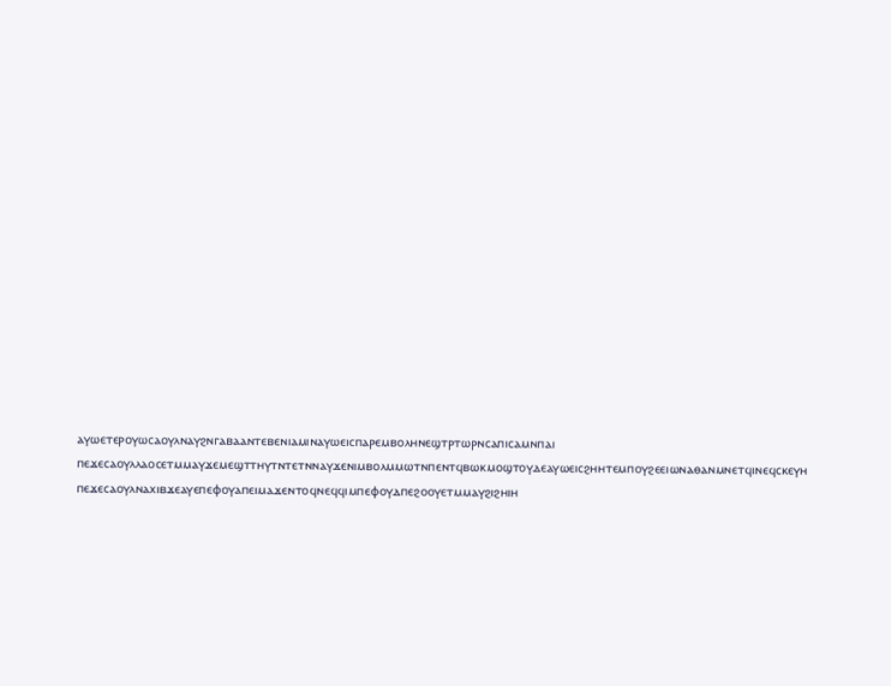ⲁⲩⲱⲉⲧⲉⲣⲟⲩⲱⲥⲁⲟⲩⲗⲛⲁⲩϩⲛⲅⲁⲃⲁⲁⲛⲧⲉⲃⲉⲛⲓⲁⲙⲓⲛⲁⲩⲱⲉⲓⲥⲡⲁⲣⲉⲙⲃⲟⲗⲏⲛⲉϣⲧⲣⲧⲱⲣⲛⲥⲁⲡⲓⲥⲁⲙⲛⲡⲁⲓ
ⲡⲉϫⲉⲥⲁⲟⲩⲗⲗⲁⲟⲥⲉⲧⲙⲙⲁⲩϫⲉⲙⲉϣⲧⲧⲏⲩⲧⲛⲧⲉⲧⲛⲛⲁⲩϫⲉⲛⲓⲙⲃⲟⲗⲙⲙⲱⲧⲛⲡⲉⲛⲧϥⲃⲱⲕⲙⲟϣⲧⲟⲩⲇⲉⲁⲩⲱⲉⲓⲥϩⲏⲏⲧⲉⲙⲡⲟⲩϩⲉⲉⲓⲱⲛⲁⲑⲁⲛⲙⲛⲉⲧϥⲓⲛⲉϥⲥⲕⲉⲩⲏ
ⲡⲉϫⲉⲥⲁⲟⲩⲗⲛⲁⲭⲓⲃϫⲉⲁⲩⲉⲡⲉⲫⲟⲩⲁⲡⲉⲓⲙⲁϫⲉⲛⲧⲟϥⲛⲉϥϥⲓⲙⲡⲉⲫⲟⲩⲇⲡⲉϩⲟⲟⲩⲉⲧⲙⲙⲁⲩϩⲓϩⲏⲓⲏ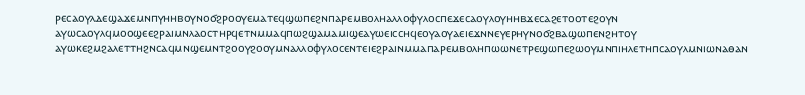ⲣⲉⲥⲁⲟⲩⲗⲇⲉϣⲁϫⲉⲙⲛⲡⲩⲏⲏⲃⲟⲩⲛⲟϭϩⲣⲟⲟⲩⲉⲙⲁⲧⲉϥϣⲱⲡⲉϩⲛⲡⲁⲣⲉⲙⲃⲟⲗⲏⲁⲗⲗⲟⲫⲩⲗⲟⲥⲡⲉϫⲉⲥⲁⲟⲩⲗⲟⲩⲏⲏⲃϫⲉⲥⲁϩⲉⲧⲟⲟⲧⲉϩⲟⲩⲛ
ⲁⲩⲱⲥⲁⲟⲩⲗϥⲙⲟⲟϣⲉⲉϩⲣⲁⲓⲙⲛⲗⲁⲟⲥⲧⲏⲣϥⲉⲧⲛⲙⲙⲁϥⲡⲱϩϣⲁⲙⲁⲙⲓϣⲉⲁⲩⲱⲉⲓⲥⲥⲏϥⲉⲟⲩⲁⲟⲩⲁⲉⲓⲉϫⲛⲛⲉⲩⲉⲣⲏⲩⲛⲟϭϩⲃⲁϣⲱⲡⲉⲛϩⲏⲧⲟⲩ
ⲁⲩⲱⲕⲉϩⲙϩⲁⲗⲉⲧⲧⲏϩⲛⲥⲁϥⲙⲛϣⲉⲙⲛⲧϩⲟⲟⲩϩⲟⲟⲩⲙⲛⲁⲗⲗⲟⲫⲩⲗⲟⲥⲉⲛⲧⲉⲓⲉϩⲣⲁⲓⲛⲙⲙⲁⲡⲁⲣⲉⲙⲃⲟⲗⲏⲡⲱⲱⲛⲉⲧⲣⲉϣⲱⲡⲉϩⲱⲟⲩⲙⲛⲡⲓⲏⲗⲉⲧⲏⲡⲥⲁⲟⲩⲗⲙⲛⲓⲱⲛⲁⲑⲁⲛ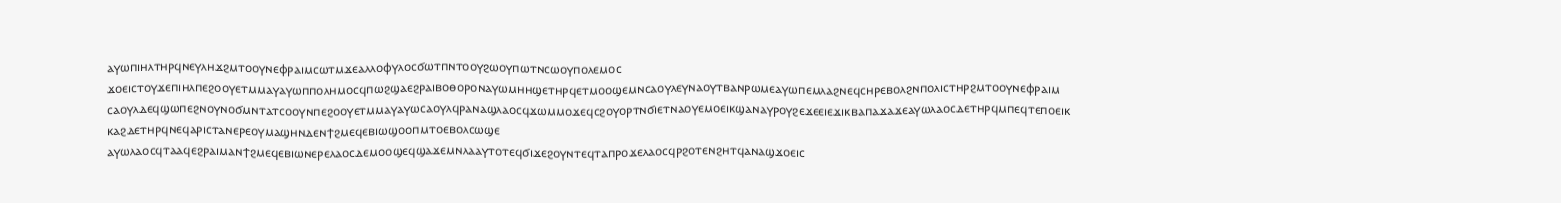ⲁⲩⲱⲡⲓⲏⲗⲧⲏⲣϥⲛⲉⲩⲗⲏϫϩⲙⲧⲟⲟⲩⲛⲉⲫⲣⲁⲓⲙⲥⲱⲧⲙϫⲉⲁⲗⲗⲟⲫⲩⲗⲟⲥϭⲱⲧⲡⲛⲧⲟⲟⲩϩⲱⲟⲩⲡⲱⲧⲛⲥⲱⲟⲩⲡⲟⲗⲉⲙⲟⲥ
ϫⲟⲉⲓⲥⲧⲟⲩϫⲉⲡⲓⲏⲗⲡⲉϩⲟⲟⲩⲉⲧⲙⲙⲁⲩⲁⲩⲱⲡⲡⲟⲗⲏⲙⲟⲥϥⲡⲱϩϣⲁⲉϩⲣⲁⲓⲃⲟⲑⲟⲣⲟⲛⲁⲩⲱⲙⲏⲏϣⲉⲧⲏⲣϥⲉⲧⲙⲟⲟϣⲉⲙⲛⲥⲁⲟⲩⲗⲉⲩⲛⲁⲟⲩⲧⲃⲁⲛⲣⲱⲙⲉⲁⲩⲱⲡⲉⲙⲗⲁϩⲛⲉϥⲥⲏⲣⲉⲃⲟⲗϩⲛⲡⲟⲗⲓⲥⲧⲏⲣϩⲙⲧⲟⲟⲩⲛⲉⲫⲣⲁⲓⲙ
ⲥⲁⲟⲩⲗⲇⲉϥϣⲱⲡⲉϩⲛⲟⲩⲛⲟϭⲙⲛⲧⲁⲧⲥⲟⲟⲩⲛⲡⲉϩⲟⲟⲩⲉⲧⲙⲙⲁⲩⲁⲩⲱⲥⲁⲟⲩⲗϥⲣⲁⲛⲁϣⲗⲁⲟⲥϥϫⲱⲙⲙⲟϫⲉϥⲥϩⲟⲩⲟⲣⲧⲛϭⲓⲉⲧⲛⲁⲟⲩⲉⲙⲟⲉⲓⲕϣⲁⲛⲁⲩⲣⲟⲩϩⲉϫⲉⲉⲓⲉϫⲓⲕⲃⲁⲡⲁϫⲁϫⲉⲁⲩⲱⲗⲁⲟⲥⲇⲉⲧⲏⲣϥⲙⲡⲉϥⲧⲉⲡⲟⲉⲓⲕ
ⲕⲁϩⲇⲉⲧⲏⲣϥⲛⲉϥⲁⲣⲓⲥⲧⲁⲛⲉⲣⲉⲟⲩⲙⲁϣⲏⲛⲇⲉⲛϯϩⲙⲉϥⲉⲃⲓⲱϣⲟⲟⲡⲙⲧⲟⲉⲃⲟⲗⲥⲱϣⲉ
ⲁⲩⲱⲗⲁⲟⲥϥⲧⲁⲁϥⲉϩⲣⲁⲓⲙⲁⲛϯϩⲙⲉϥⲉⲃⲓⲱⲛⲉⲣⲉⲗⲁⲟⲥⲇⲉⲙⲟⲟϣⲉϥϣⲁϫⲉⲙⲛⲗⲁⲁⲩⲧⲟⲧⲉϥϭⲓϫⲉϩⲟⲩⲛⲧⲉϥⲧⲁⲡⲣⲟϫⲉⲗⲁⲟⲥϥⲣϩⲟⲧⲉⲛϩⲏⲧϥⲁⲛⲁϣϫⲟⲉⲓⲥ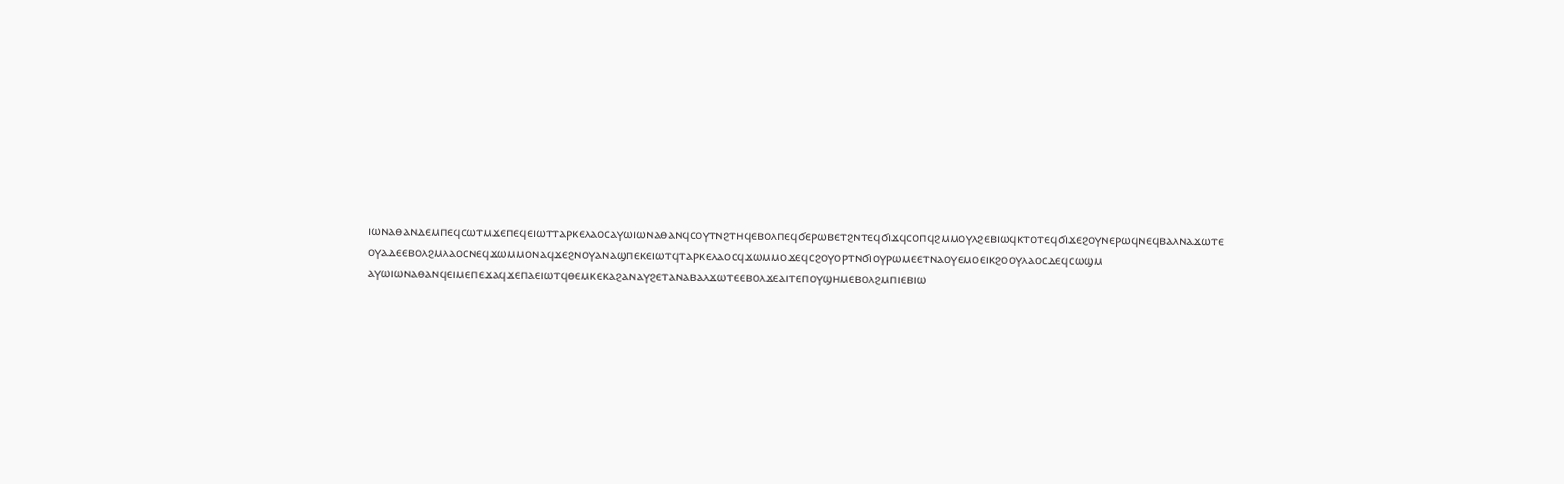ⲓⲱⲛⲁⲑⲁⲛⲇⲉⲙⲡⲉϥⲥⲱⲧⲙϫⲉⲡⲉϥⲉⲓⲱⲧⲧⲁⲣⲕⲉⲗⲁⲟⲥⲁⲩⲱⲓⲱⲛⲁⲑⲁⲛϥⲥⲟⲩⲧⲛϩⲧⲏϥⲉⲃⲟⲗⲡⲉϥϭⲉⲣⲱⲃⲉⲧϩⲛⲧⲉϥϭⲓϫϥⲥⲟⲡϥϩⲙⲙⲟⲩⲗϩⲉⲃⲓⲱϥⲕⲧⲟⲧⲉϥϭⲓϫⲉϩⲟⲩⲛⲉⲣⲱϥⲛⲉϥⲃⲁⲗⲛⲁϫⲱⲧⲉ
ⲟⲩⲁⲇⲉⲉⲃⲟⲗϩⲙⲗⲁⲟⲥⲛⲉϥϫⲱⲙⲙⲟⲛⲁϥϫⲉϩⲛⲟⲩⲁⲛⲁϣⲡⲉⲕⲉⲓⲱⲧϥⲧⲁⲣⲕⲉⲗⲁⲟⲥϥϫⲱⲙⲙⲟϫⲉϥⲥϩⲟⲩⲟⲣⲧⲛϭⲓⲟⲩⲣⲱⲙⲉⲉⲧⲛⲁⲟⲩⲉⲙⲟⲉⲓⲕϩⲟⲟⲩⲗⲁⲟⲥⲇⲉϥⲥⲱϣⲙ
ⲁⲩⲱⲓⲱⲛⲁⲑⲁⲛϥⲉⲓⲙⲉⲡⲉϫⲁϥϫⲉⲡⲁⲉⲓⲱⲧϥⲑⲉⲙⲕⲉⲕⲁϩⲁⲛⲁⲩϩⲉⲧⲁⲛⲁⲃⲁⲗϫⲱⲧⲉⲉⲃⲟⲗϫⲉⲁⲓⲧⲉⲡⲟⲩϣⲏⲙⲉⲃⲟⲗϩⲙⲡⲓⲉⲃⲓⲱ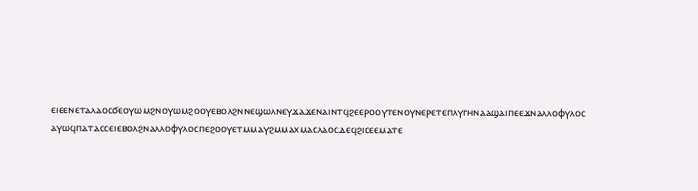ⲉⲓⲉⲉⲛⲉⲧⲁⲗⲁⲟⲥϭⲉⲟⲩⲱⲙϩⲛⲟⲩⲱⲙϩⲟⲟⲩⲉⲃⲟⲗϩⲛⲛⲉϣⲱⲗⲛⲉⲩϫⲁϫⲉⲛⲁⲓⲛⲧϥϩⲉⲉⲣⲟⲟⲩⲧⲉⲛⲟⲩⲛⲉⲣⲉⲧⲉⲡⲗⲩⲅⲏⲛⲁⲁϣⲁⲓⲡⲉⲉϫⲛⲁⲗⲗⲟⲫⲩⲗⲟⲥ
ⲁⲩⲱϥⲡⲁⲧⲁⲥⲥⲉⲓⲉⲃⲟⲗϩⲛⲁⲗⲗⲟⲫⲩⲗⲟⲥⲡⲉϩⲟⲟⲩⲉⲧⲙⲙⲁⲩϩⲙⲙⲁⲭⲙⲁⲥⲗⲁⲟⲥⲇⲉϥϩⲓⲥⲉⲉⲙⲁⲧⲉ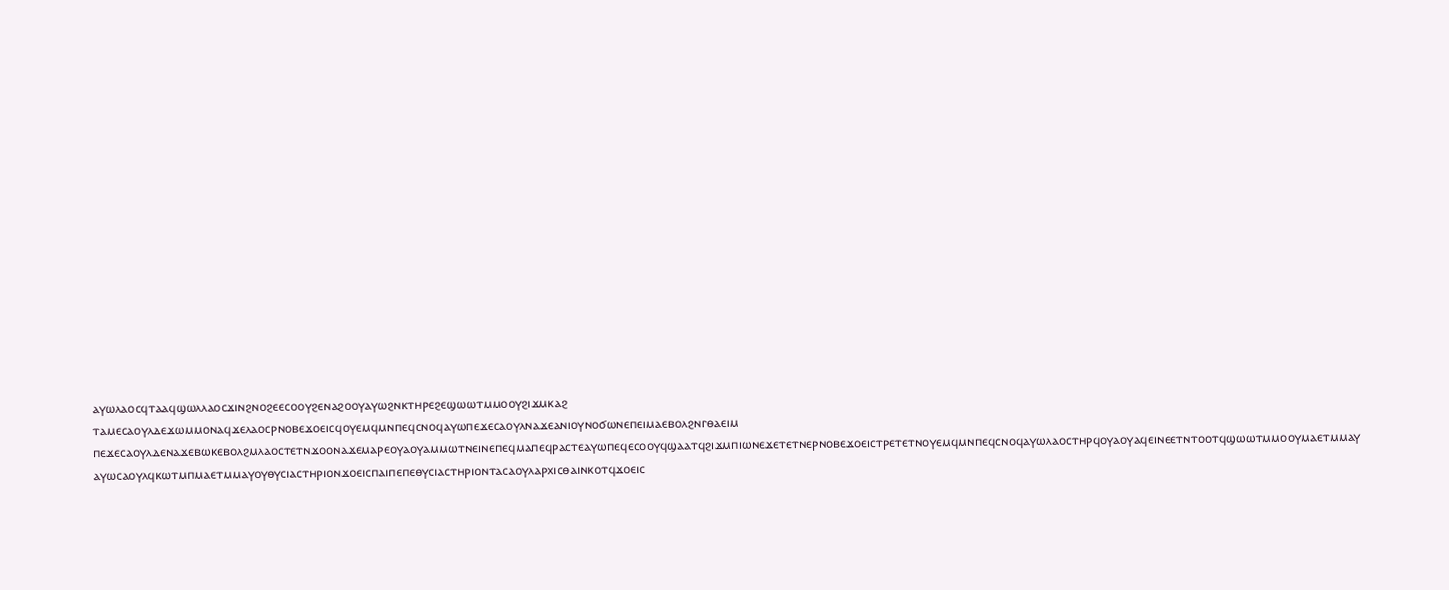ⲁⲩⲱⲗⲁⲟⲥϥⲧⲁⲁϥϣⲱⲗⲗⲁⲟⲥϫⲓⲛϩⲛⲟϩⲉⲉⲥⲟⲟⲩϩⲉⲛⲁϩⲟⲟⲩⲁⲩⲱϩⲛⲕⲧⲏⲣⲉϩⲉϣⲱⲱⲧⲙⲙⲟⲟⲩϩⲓϫⲙⲕⲁϩ
ⲧⲁⲙⲉⲥⲁⲟⲩⲗⲇⲉϫⲱⲙⲙⲟⲛⲁϥϫⲉⲗⲁⲟⲥⲣⲛⲟⲃⲉϫⲟⲉⲓⲥϥⲟⲩⲉⲙϥⲙⲛⲡⲉϥⲥⲛⲟϥⲁⲩⲱⲡⲉϫⲉⲥⲁⲟⲩⲗⲛⲁϫⲉⲁⲛⲓⲟⲩⲛⲟϭⲱⲛⲉⲡⲉⲓⲙⲁⲉⲃⲟⲗϩⲛⲅⲑⲁⲉⲓⲙ
ⲡⲉϫⲉⲥⲁⲟⲩⲗⲇⲉⲛⲁϫⲉⲃⲱⲕⲉⲃⲟⲗϩⲙⲗⲁⲟⲥⲧⲉⲧⲛϫⲟⲟⲛⲁϫⲉⲙⲁⲣⲉⲟⲩⲁⲟⲩⲁⲙⲙⲱⲧⲛⲉⲓⲛⲉⲡⲉϥⲙⲁⲡⲉϥⲣⲁⲥⲧⲉⲁⲩⲱⲡⲉϥⲉⲥⲟⲟⲩϥϣⲁⲁⲧϥϩⲓϫⲙⲡⲓⲱⲛⲉϫⲉⲧⲉⲧⲛⲉⲣⲛⲟⲃⲉϫⲟⲉⲓⲥⲧⲣⲉⲧⲉⲧⲛⲟⲩⲉⲙϥⲙⲛⲡⲉϥⲥⲛⲟϥⲁⲩⲱⲗⲁⲟⲥⲧⲏⲣϥⲟⲩⲁⲟⲩⲁϥⲉⲓⲛⲉⲉⲧⲛⲧⲟⲟⲧϥϣⲱⲱⲧⲙⲙⲟⲟⲩⲙⲁⲉⲧⲙⲙⲁⲩ
ⲁⲩⲱⲥⲁⲟⲩⲗϥⲕⲱⲧⲙⲡⲙⲁⲉⲧⲙⲙⲁⲩⲟⲩⲑⲩⲥⲓⲁⲥⲧⲏⲣⲓⲟⲛϫⲟⲉⲓⲥⲡⲁⲓⲡⲉⲡⲉⲑⲩⲥⲓⲁⲥⲧⲏⲣⲓⲟⲛⲧⲁⲥⲁⲟⲩⲗⲁⲣⲭⲓⲥⲑⲁⲓⲛⲕⲟⲧϥϫⲟⲉⲓⲥ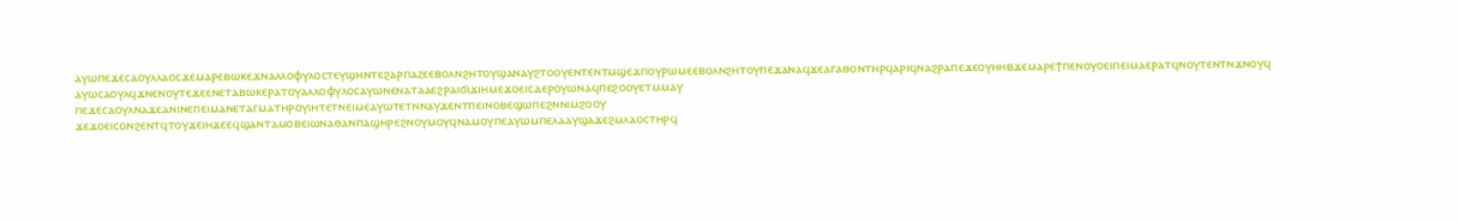ⲁⲩⲱⲡⲉϫⲉⲥⲁⲟⲩⲗⲗⲁⲟⲥϫⲉⲙⲁⲣⲉⲃⲱⲕⲉϫⲛⲁⲗⲗⲟⲫⲩⲗⲟⲥⲧⲉⲩϣⲏⲛⲧⲉϩⲁⲣⲡⲁⲍⲉⲉⲃⲟⲗⲛϩⲏⲧⲟⲩϣⲁⲛⲁⲩϩⲧⲟⲟⲩⲉⲛⲧⲉⲛⲧⲙϣⲉϫⲡⲟⲩⲣⲱⲙⲉⲉⲃⲟⲗⲛϩⲏⲧⲟⲩⲡⲉϫⲁⲛⲁϥϫⲉⲁⲅⲁⲑⲟⲛⲧⲏⲣϥⲁⲣⲓϥⲛⲁϩⲣⲁⲡⲉϫⲉⲟⲩⲏⲏⲃϫⲉⲙⲁⲣⲉϯⲡⲉⲛⲟⲩⲟⲉⲓⲡⲉⲓⲙⲁⲉⲣⲁⲧϥⲛⲟⲩⲧⲉⲛⲧⲛϫⲛⲟⲩϥ
ⲁⲩⲱⲥⲁⲟⲩⲗϥϫⲛⲉⲛⲟⲩⲧⲉϫⲉⲉⲛⲉⲧⲁⲃⲱⲕⲉⲣⲁⲧⲟⲩⲁⲗⲗⲟⲫⲩⲗⲟⲥⲁⲩⲱⲛⲉⲛⲁⲧⲁⲁⲉϩⲣⲁⲓϭⲓϫⲓⲏⲙⲉϫⲟⲉⲓⲥⲇⲉⲣⲟⲩⲱⲛⲁϥⲡⲉϩⲟⲟⲩⲉⲧⲙⲙⲁⲩ
ⲡⲉϫⲉⲥⲁⲟⲩⲗⲛⲁϫⲉⲁⲛⲓⲛⲉⲡⲉⲓⲙⲁⲛⲉⲧⲁⲅⲙⲁⲧⲏⲣⲟⲩⲓⲏⲧⲉⲧⲛⲉⲓⲙⲉⲁⲩⲱⲧⲉⲧⲛⲛⲁⲩϫⲉⲛⲧⲡⲉⲓⲛⲟⲃⲉϣⲱⲡⲉϩⲛⲛⲓⲙϩⲟⲟⲩ
ϫⲉϫⲟⲉⲓⲥⲟⲛϩⲉⲛⲧϥⲧⲟⲩϫⲉⲓⲏϫⲉⲉϥϣⲁⲛⲧⲁⲙⲟⲃⲉⲓⲱⲛⲁⲑⲁⲛⲡⲁϣⲏⲣⲉϩⲛⲟⲩⲙⲟⲩϥⲛⲁⲙⲟⲩⲡⲉⲁⲩⲱⲙⲡⲉⲗⲁⲁⲩϣⲁϫⲉϩⲙⲗⲁⲟⲥⲧⲏⲣϥ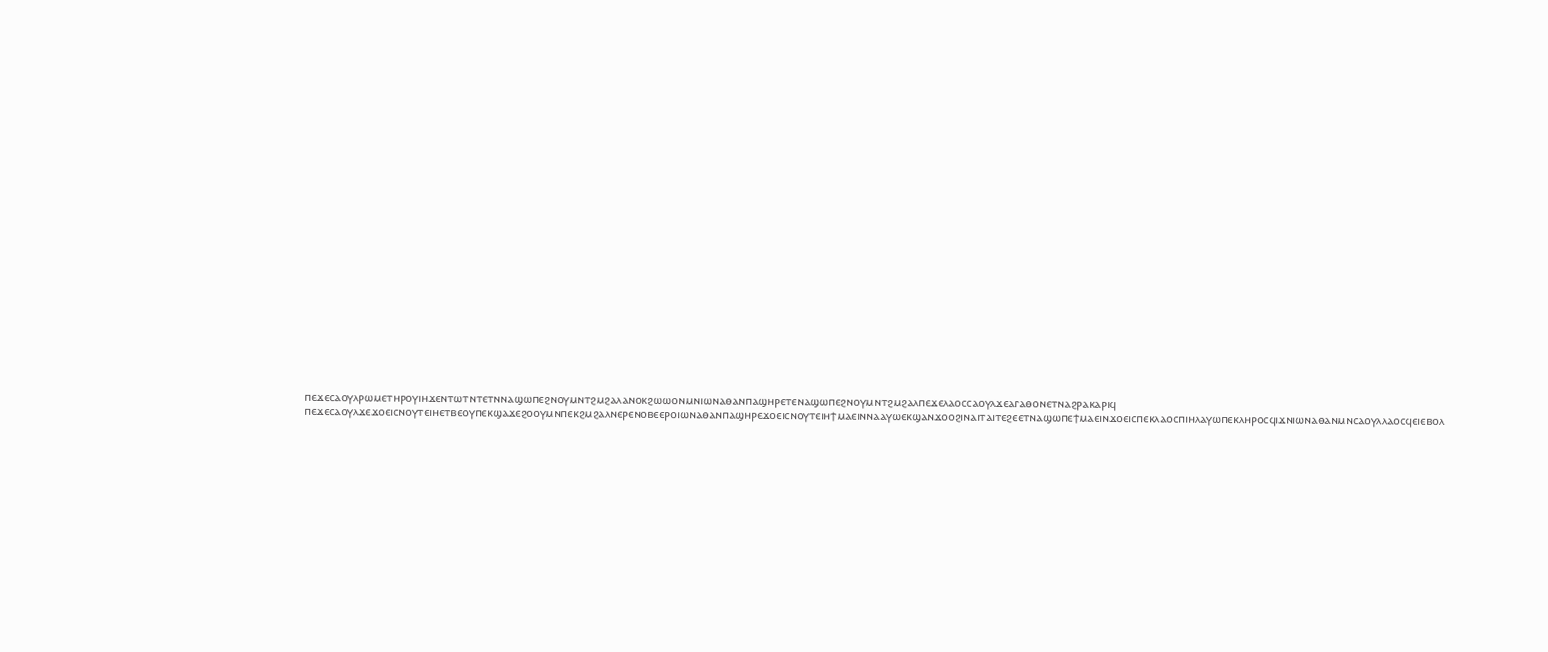ⲡⲉϫⲉⲥⲁⲟⲩⲗⲣⲱⲙⲉⲧⲏⲣⲟⲩⲓⲏϫⲉⲛⲧⲱⲧⲛⲧⲉⲧⲛⲛⲁϣⲱⲡⲉϩⲛⲟⲩⲙⲛⲧϩⲙϩⲁⲗⲁⲛⲟⲕϩⲱⲱⲟⲛⲙⲛⲓⲱⲛⲁⲑⲁⲛⲡⲁϣⲏⲣⲉⲧⲉⲛⲁϣⲱⲡⲉϩⲛⲟⲩⲙⲛⲧϩⲙϩⲁⲗⲡⲉϫⲉⲗⲁⲟⲥⲥⲁⲟⲩⲗϫⲉⲁⲅⲁⲑⲟⲛⲉⲧⲛⲁϩⲣⲁⲕⲁⲣⲓϥ
ⲡⲉϫⲉⲥⲁⲟⲩⲗϫⲉϫⲟⲉⲓⲥⲛⲟⲩⲧⲉⲓⲏⲉⲧⲃⲉⲟⲩⲡⲉⲕϣⲁϫⲉϩⲟⲟⲩⲙⲛⲡⲉⲕϩⲙϩⲁⲗⲛⲉⲣⲉⲛⲟⲃⲉⲉⲣⲟⲓⲱⲛⲁⲑⲁⲛⲡⲁϣⲏⲣⲉϫⲟⲉⲓⲥⲛⲟⲩⲧⲉⲓⲏϯⲙⲁⲉⲓⲛⲛⲁⲁⲩⲱⲉⲕϣⲁⲛϫⲟⲟϩⲓⲛⲁⲓⲧⲁⲓⲧⲉϩⲉⲉⲧⲛⲁϣⲱⲡⲉϯⲙⲁⲉⲓⲛϫⲟⲉⲓⲥⲡⲉⲕⲗⲁⲟⲥⲡⲓⲏⲗⲁⲩⲱⲡⲉⲕⲗⲏⲣⲟⲥϥⲓϫⲛⲓⲱⲛⲁⲑⲁⲛⲙⲛⲥⲁⲟⲩⲗⲗⲁⲟⲥϥⲉⲓⲉⲃⲟⲗ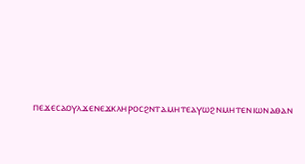ⲡⲉϫⲉⲥⲁⲟⲩⲗϫⲉⲛⲉϫⲕⲗⲏⲣⲟⲥϩⲛⲧⲁⲙⲏⲧⲉⲁⲩⲱϩⲛⲙⲏⲧⲉⲛⲓⲱⲛⲁⲑⲁⲛ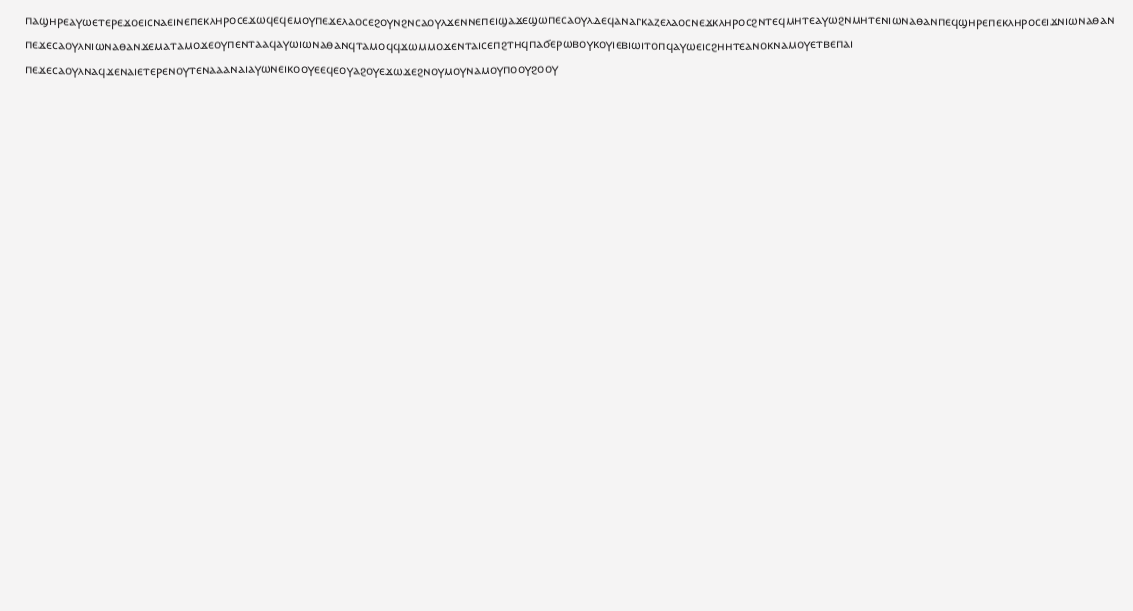ⲡⲁϣⲏⲣⲉⲁⲩⲱⲉⲧⲉⲣⲉϫⲟⲉⲓⲥⲛⲁⲉⲓⲛⲉⲡⲉⲕⲗⲏⲣⲟⲥⲉϫⲱϥⲉϥⲉⲙⲟⲩⲡⲉϫⲉⲗⲁⲟⲥⲉϩⲟⲩⲛϩⲛⲥⲁⲟⲩⲗϫⲉⲛⲛⲉⲡⲉⲓϣⲁϫⲉϣⲱⲡⲉⲥⲁⲟⲩⲗⲇⲉϥⲁⲛⲁⲅⲕⲁⲍⲉⲗⲁⲟⲥⲛⲉϫⲕⲗⲏⲣⲟⲥϩⲛⲧⲉϥⲙⲏⲧⲉⲁⲩⲱϩⲛⲙⲏⲧⲉⲛⲓⲱⲛⲁⲑⲁⲛⲡⲉϥϣⲏⲣⲉⲡⲉⲕⲗⲏⲣⲟⲥⲉⲓϫⲛⲓⲱⲛⲁⲑⲁⲛ
ⲡⲉϫⲉⲥⲁⲟⲩⲗⲛⲓⲱⲛⲁⲑⲁⲛϫⲉⲙⲁⲧⲁⲙⲟϫⲉⲟⲩⲡⲉⲛⲧⲁⲁϥⲁⲩⲱⲓⲱⲛⲁⲑⲁⲛϥⲧⲁⲙⲟϥϥϫⲱⲙⲙⲟϫⲉⲛⲧⲁⲓⲥⲉⲡϩⲧⲏϥⲡⲁϭⲉⲣⲱⲃⲟⲩⲕⲟⲩⲓⲉⲃⲓⲱⲓⲧⲟⲡϥⲁⲩⲱⲉⲓⲥϩⲏⲏⲧⲉⲁⲛⲟⲕⲛⲁⲙⲟⲩⲉⲧⲃⲉⲡⲁⲓ
ⲡⲉϫⲉⲥⲁⲟⲩⲗⲛⲁϥϫⲉⲛⲁⲓⲉⲧⲉⲣⲉⲛⲟⲩⲧⲉⲛⲁⲁⲁⲛⲁⲓⲁⲩⲱⲛⲉⲓⲕⲟⲟⲩⲉⲉϥⲉⲟⲩⲁϩⲟⲩⲉϫⲱϫⲉϩⲛⲟⲩⲙⲟⲩⲛⲁⲙⲟⲩⲡⲟⲟⲩϩⲟⲟⲩ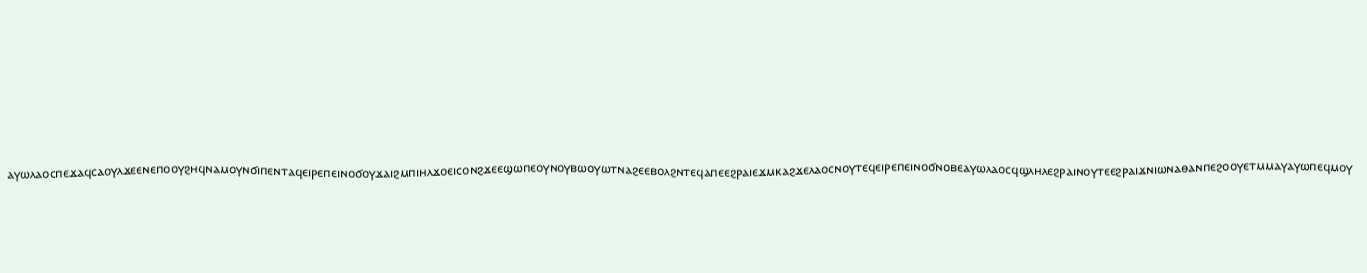ⲁⲩⲱⲗⲁⲟⲥⲡⲉϫⲁϥⲥⲁⲟⲩⲗϫⲉⲉⲛⲉⲡⲟⲟⲩϩⲏϥⲛⲁⲙⲟⲩⲛϭⲓⲡⲉⲛⲧⲁϥⲉⲓⲣⲉⲡⲉⲓⲛⲟϭⲟⲩϫⲁⲓϩⲙⲡⲓⲏⲗϫⲟⲉⲓⲥⲟⲛϩϫⲉⲉϣⲱⲡⲉⲟⲩⲛⲟⲩⲃⲱⲟⲩⲱⲧⲛⲁϩⲉⲉⲃⲟⲗϩⲛⲧⲉϥⲁⲡⲉⲉϩⲣⲁⲓⲉϫⲙⲕⲁϩϫⲉⲗⲁⲟⲥⲛⲟⲩⲧⲉϥⲉⲓⲣⲉⲡⲉⲓⲛⲟϭⲛⲟⲃⲉⲁⲩⲱⲗⲁⲟⲥϥϣⲗⲏⲗⲉϩⲣⲁⲓⲛⲟⲩⲧⲉⲉϩⲣⲁⲓϫⲛⲓⲱⲛⲁⲑⲁⲛⲡⲉϩⲟⲟⲩⲉⲧⲙⲙⲁⲩⲁⲩⲱⲡⲉϥⲙⲟⲩ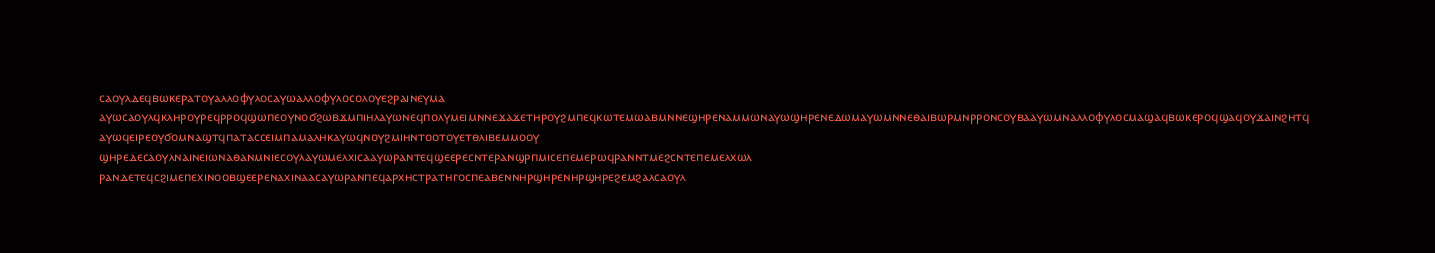ⲥⲁⲟⲩⲗⲇⲉϥⲃⲱⲕⲉⲣⲁⲧⲟⲩⲁⲗⲗⲟⲫⲩⲗⲟⲥⲁⲩⲱⲁⲗⲗⲟⲫⲩⲗⲟⲥⲟⲗⲟⲩⲉϩⲣⲁⲓⲛⲉⲩⲙⲁ
ⲁⲩⲱⲥⲁⲟⲩⲗϥⲕⲗⲏⲣⲟⲩⲣⲉϥⲣⲣⲟϥϣⲱⲡⲉⲟⲩⲛⲟϭϩⲱⲃϫⲙⲡⲓⲏⲗⲁⲩⲱⲛⲉϥⲡⲟⲗⲩⲙⲉⲓⲙⲛⲛⲉϫⲁϫⲉⲧⲏⲣⲟⲩϩⲙⲡⲉϥⲕⲱⲧⲉⲙⲱⲁⲃⲙⲛⲛⲉϣⲏⲣⲉⲛⲁⲙⲙⲱⲛⲁⲩⲱϣⲏⲣⲉⲛⲉⲇⲱⲙⲁⲩⲱⲙⲛⲛⲉⲑⲁⲓⲃⲱⲣⲙⲛⲣⲣⲟⲛⲥⲟⲩⲃⲁⲁⲩⲱⲙⲛⲁⲗⲗⲟⲫⲩⲗⲟⲥⲙⲁϣⲁϥⲃⲱⲕⲉⲣⲟϥϣⲁϥⲟⲩϫⲁⲓⲛϩⲏⲧϥ
ⲁⲩⲱϥⲉⲓⲣⲉⲟⲩϭⲟⲙⲛⲁϣⲧϥⲡⲁⲧⲁⲥⲥⲉⲓⲙⲡⲁⲙⲁⲗⲏⲕⲁⲩⲱϥⲛⲟⲩϩⲙⲓⲏⲛⲧⲟⲟⲧⲟⲩⲉⲧⲑⲗⲓⲃⲉⲙⲙⲟⲟⲩ
ϣⲏⲣⲉⲇⲉⲥⲁⲟⲩⲗⲛⲁⲓⲛⲉⲓⲱⲛⲁⲑⲁⲛⲙⲛⲓⲉⲥⲟⲩⲗⲁⲩⲱⲙⲉⲗⲭⲓⲥⲁⲁⲩⲱⲣⲁⲛⲧⲉϥϣⲉⲉⲣⲉⲥⲛⲧⲉⲣⲁⲛϣⲣⲡⲙⲓⲥⲉⲡⲉⲙⲉⲣⲱϥⲣⲁⲛⲛⲧⲙⲉϩⲥⲛⲧⲉⲡⲉⲙⲉⲗⲭⲱⲗ
ⲣⲁⲛⲇⲉⲧⲉϥⲥϩⲓⲙⲉⲡⲉⲭⲓⲛⲟⲟⲃϣⲉⲉⲣⲉⲛⲁⲭⲓⲛⲁⲁⲥⲁⲩⲱⲣⲁⲛⲡⲉϥⲁⲣⲭⲏⲥⲧⲣⲁⲧⲏⲅⲟⲥⲡⲉⲁⲃⲉⲛⲛⲏⲣϣⲏⲣⲉⲛⲏⲣϣⲏⲣⲉϩⲉⲙϩⲁⲗⲥⲁⲟⲩⲗ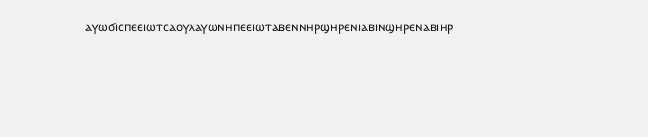ⲁⲩⲱϭⲓⲥⲡⲉⲉⲓⲱⲧⲥⲁⲟⲩⲗⲁⲩⲱⲛⲏⲡⲉⲉⲓⲱⲧⲁⲃⲉⲛⲛⲏⲣϣⲏⲣⲉⲛⲓⲁⲃⲓⲛϣⲏⲣⲉⲛⲁⲃⲓⲏⲣ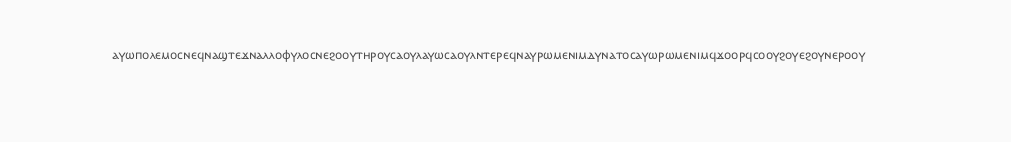ⲁⲩⲱⲡⲟⲗⲉⲙⲟⲥⲛⲉϥⲛⲁϣⲧⲉϫⲛⲁⲗⲗⲟⲫⲩⲗⲟⲥⲛⲉϩⲟⲟⲩⲧⲏⲣⲟⲩⲥⲁⲟⲩⲗⲁⲩⲱⲥⲁⲟⲩⲗⲛⲧⲉⲣⲉϥⲛⲁⲩⲣⲱⲙⲉⲛⲓⲙⲇⲩⲛⲁⲧⲟⲥⲁⲩⲱⲣⲱⲙⲉⲛⲓⲙϥϫⲟⲟⲣϥⲥⲟⲟⲩϩⲟⲩⲉϩⲟⲩⲛⲉⲣⲟⲟⲩ